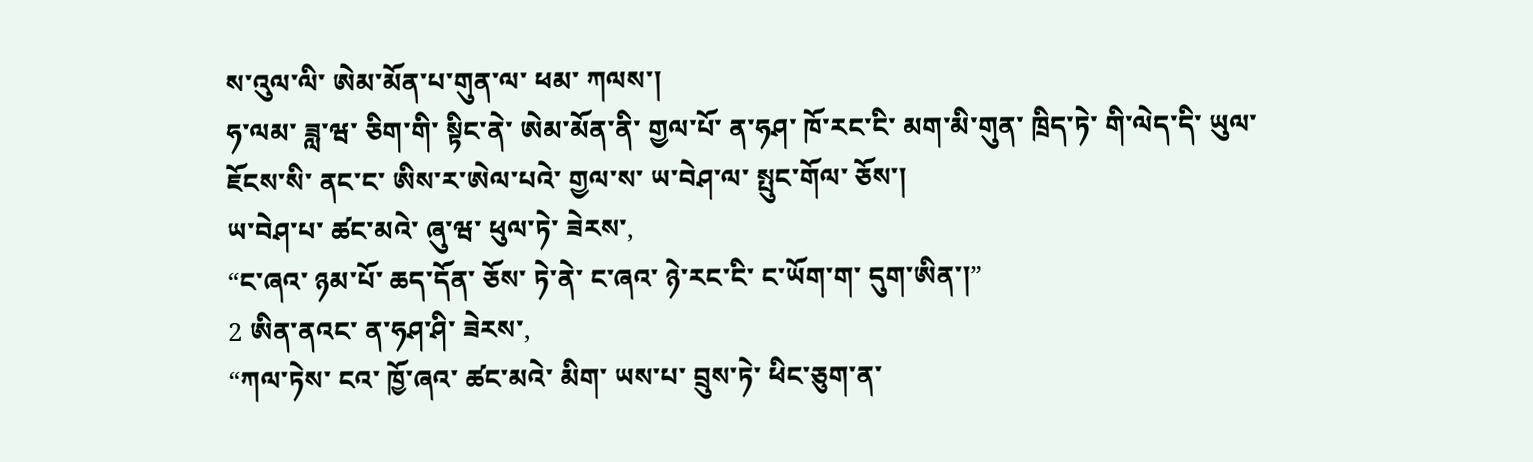ས་འུལ་ལི་ ཨེམ་མོན་པ་གུན་ལ་ ཕམ་ ཀལས་།
ཧ་ལམ་ ཟླ་ཝ་ ཅིག་གི་ སྟིང་ནེ་ ཨེམ་མོན་ནི་ གྱལ་པོ་ ན་ཧཤ་ ཁོ་རང་ངི་ མག་མི་གུན་ ཁྲིད་ཏེ་ གི་ལེད་དི་ ཡུལ་ཇོངས་སི་ ནང་ང་ ཨིས་ར་ཨེལ་པའེ་ གྱལ་ས་ ཡ་བེཤ་ལ་ སྤུང་གོལ་ ཅོས་།
ཡ་བེཤ་པ་ ཚང་མའེ་ ཞུ་ཝ་ ཕུལ་ཏེ་ ཟེརས་,
“ང་ཞའ་ ཉམ་པོ་ ཆད་དོན་ ཅོས་ ཏེ་ནེ་ ང་ཞའ་ ཉེ་རང་ངི་ ང་ཡོག་ག་ དུག་ཨིན་།”
2 ཨིན་ནའང་ ན་ཧཤ་ཤི་ ཟེརས་,
“ཀལ་ཏེས་ ངའ་ ཁྱོ་ཞའ་ ཚང་མའེ་ མིག་ ཡས་པ་ བྲུས་ཏེ་ ཕིང་ཅུག་ན་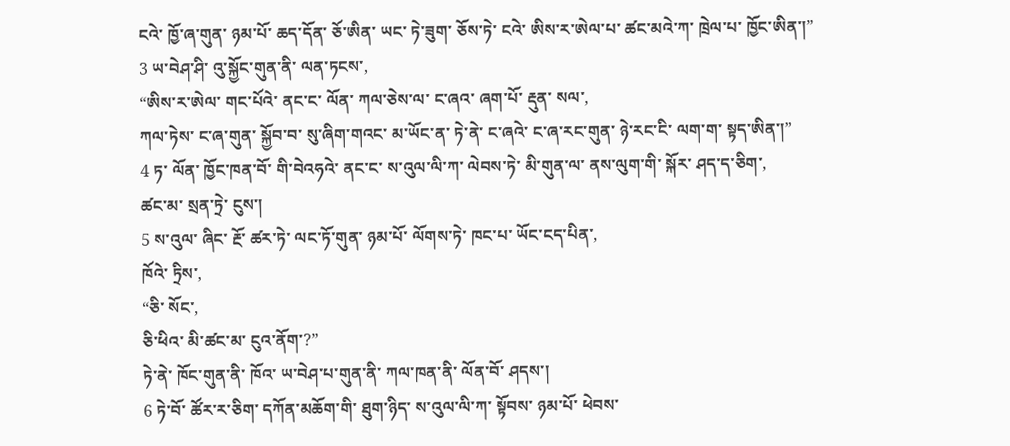ངའེ་ ཁྱོ་ཞ་གུན་ ཉམ་པོ་ ཆད་དོན་ ཅོ་ཨིན་ ཡང་ ཏེ་ཟུག་ ཅོས་ཏེ་ ངའེ་ ཨིས་ར་ཨེལ་པ་ ཚང་མའེ་ཀ་ ཁྲེལ་པ་ ཁྱོང་ཨིན་།”
3 ཡ་བེཤ་ཤི་ འུ་སྐྱོང་གུན་ནི་ ལན་ཏངས་,
“ཨིས་ར་ཨེལ་ གང་པོའེ་ ནང་ང་ ལོན་ ཀལ་ཅེས་ལ་ ང་ཞའ་ ཞག་པོ་ རྡུན་ སལ་,
ཀལ་ཏེས་ ང་ཞ་གུན་ སྐྱོབ་བ་ སུ་ཞིག་གའང་ མ་ཡོང་ན་ ཏེ་ནེ་ ང་ཞའེ་ ང་ཞ་རང་གུན་ ཉེ་རང་ངི་ ལག་ག་ སྟད་ཨིན་།”
4 ཏ་ ལོན་ ཁྱོང་ཁན་བོ་ གི་བེའཧའེ་ ནང་ང་ ས་འུལ་ལི་ཀ་ ལེབས་ཏེ་ མི་གུན་ལ་ ནས་ལུག་གི་ སྐོར་ ཤད་ད་ཅིག་,
ཚང་མ་ སྲན་ཏྲེ་ ངུས་།
5 ས་འུལ་ ཞིང་ རྔོ་ ཚར་ཏེ་ ལང་ཏོ་གུན་ ཉམ་པོ་ ལོགས་ཏེ་ ཁང་པ་ ཡོང་ངད་པིན་,
ཁོའེ་ ཏྲིས་,
“ཅི་ སོང་,
ཅི་ཕིའ་ མི་ཚང་མ་ ངུའ་ནོག་?”
ཏེ་ནེ་ ཁོང་གུན་ནི་ ཁོའ་ ཡ་བེཤ་པ་གུན་ནི་ ཀལ་ཁན་ནི་ ལོན་བོ་ ཤདས་།
6 ཏེ་བོ་ ཚོར་ར་ཅིག་ དཀོན་མཆོག་གི་ ཐུག་ཉིད་ ས་འུལ་ལི་ཀ་ སྟོབས་ ཉམ་པོ་ ཕེབས་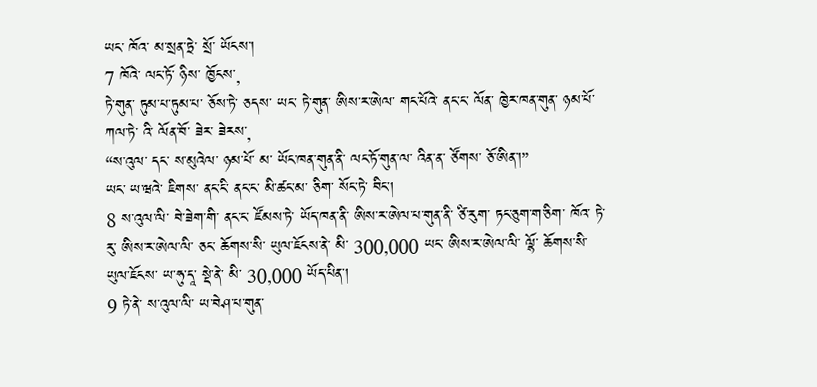ཡང་ ཁོའ་ མ་སྲན་ཏྲེ་ སྲོ་ ཡོངས་།
7 ཁོའེ་ ལང་ཏོ་ ཉིས་ ཁྱོངས་,
ཏེ་གུན་ ཏུམ་པ་ཏུམ་པ་ ཅོས་ཏེ་ ཅདས་ ཡང་ ཏེ་གུན་ ཨིས་ར་ཨེལ་ གང་པོའེ་ ནང་ང་ ལོན་ ཁྱེར་ཁན་གུན་ ཉམ་པོ་ ཀལ་ཏེ་ འི་ ལོན་བོ་ ཟེར་ ཟེརས་,
“ས་འུལ་ དང་ ས་མུའེལ་ ཉམ་པོ་ མ་ ཡོང་ཁན་གུན་ནི་ ལང་ཏོ་གུན་ལ་ འིན་ན་ ཙོགས་ ཅོ་ཨིན་།”
ཡང་ ཡ་ཝའེ་ ཇིགས་ ནང་ངི་ ནང་ང་ མི་ཚང་མ་ ཅིག་ སོང་ཏེ་ བིང་།
8 ས་འུལ་ལི་ བེ་ཟེག་གི་ ནང་ང་ ཛོམས་ཏེ་ ཡོད་ཁན་ནི་ ཨིས་ར་ཨེལ་པ་གུན་ནི་ ཙི་རུག་ ཏང་ཅུག་ག་ཅིག་ ཁོའ་ ཏེ་རུ་ ཨིས་ར་ཨེལ་ལི་ ཅང་ ཆོགས་སི་ ཡུལ་ཇོངས་ནེ་ མི་ 300,000 ཡང་ ཨིས་ར་ཨེལ་ལི་ ལྷོ་ ཆོགས་སི་ ཡུལ་ཇོངས་ ཡ་ཧུ་དཱ་ སྡེ་ནེ་ མི་ 30,000 ཡོད་པིན་།
9 ཏེ་ནེ་ ས་འུལ་ལི་ ཡ་བེཤ་པ་གུན་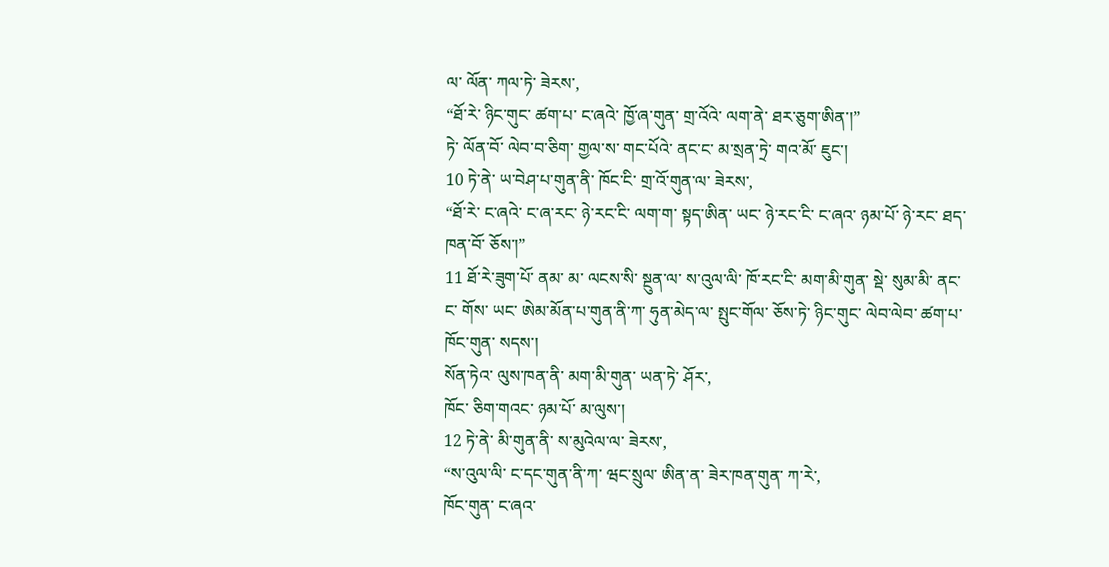ལ་ ལོན་ ཀལ་ཏེ་ ཟེརས་,
“ཐོ་རེ་ ཉིང་གུང་ ཚག་པ་ ང་ཞའེ་ ཁྱོ་ཞ་གུན་ གྲ་འོའེ་ ལག་ནེ་ ཐར་ཅུག་ཨིན་།”
ཏེ་ ལོན་བོ་ ལེབ་བ་ཅིག་ གྱལ་ས་ གང་པོའེ་ ནང་ང་ མ་སྲན་ཏྲེ་ གའ་མོ་ ཇུང་།
10 ཏེ་ནེ་ ཡ་བེཤ་པ་གུན་ནི་ ཁོང་ངི་ གྲ་འོ་གུན་ལ་ ཟེརས་,
“ཐོ་རེ་ ང་ཞའེ་ ང་ཞ་རང་ ཉེ་རང་ངི་ ལག་ག་ སྟད་ཨིན་ ཡང་ ཉེ་རང་ངི་ ང་ཞའ་ ཉམ་པོ་ ཉེ་རང་ ཐད་ཁན་བོ་ ཅོས་།”
11 ཐོ་རེ་ཟུག་པོ་ ནམ་ མ་ ལངས་སི་ སྔུན་ལ་ ས་འུལ་ལི་ ཁོ་རང་ངི་ མག་མི་གུན་ སྡེ་ སུམ་མི་ ནང་ང་ གོས་ ཡང་ ཨེམ་མོན་པ་གུན་ནི་ཀ་ ཧུན་མེད་ལ་ སྤུང་གོལ་ ཅོས་ཏེ་ ཉིང་གུང་ ལེབ་ལེབ་ ཚག་པ་ ཁོང་གུན་ སདས་།
སོན་ཏེའ་ ལུས་ཁན་ནི་ མག་མི་གུན་ ཡན་ཏེ་ ཤོར་,
ཁོང་ ཅིག་གའང་ ཉམ་པོ་ མ་ལུས་།
12 ཏེ་ནེ་ མི་གུན་ནི་ ས་མུའེལ་ལ་ ཟེརས་,
“ས་འུལ་ལི་ ང་དང་གུན་ནི་ཀ་ ཝང་སྲུལ་ ཨིན་ན་ ཟེར་ཁན་གུན་ ཀ་རེ་,
ཁོང་གུན་ ང་ཞའ་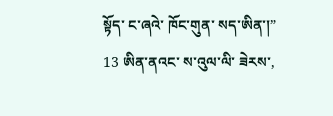སྟོད་ ང་ཞའེ་ ཁོང་གུན་ སད་ཨིན་།”
13 ཨིན་ནའང་ ས་འུལ་ལི་ ཟེརས་,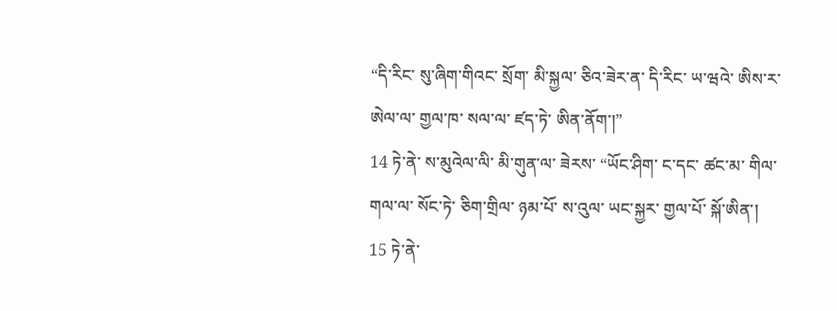“དི་རིང་ སུ་ཞིག་གིའང་ སྲོག་ མི་སྐྱལ་ ཅིའ་ཟེར་ན་ དི་རིང་ ཡ་ཝའེ་ ཨིས་ར་ཨེལ་ལ་ གྱལ་ཁ་ སལ་ལ་ ཛད་ཏེ་ ཨིན་ནོག་།”
14 ཏེ་ནེ་ ས་མུའེལ་ལི་ མི་གུན་ལ་ ཟེརས་ “ཡོང་ཤིག་ ང་དང་ ཚང་མ་ གིལ་གལ་ལ་ སོང་ཏེ་ ཅིག་གྲིལ་ ཉམ་པོ་ ས་འུལ་ ཡང་སྐྱར་ གྱལ་པོ་ སྐོ་ཨིན་།
15 ཏེ་ནེ་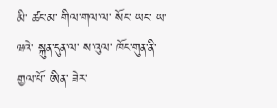མི་ ཚང་མ་ གིལ་གལ་ལ་ སོང་ ཡང་ ཡ་ཝའེ་ སྐུན་དུན་ལ་ ས་འུལ་ ཁོང་གུན་ནི་ གྱལ་པོ་ ཨིན་ ཟེར་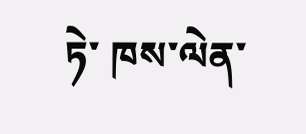ཏེ་ ཁས་ལེན་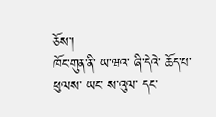ཅོས་།
ཁོང་གུན་ནི་ ཡ་ཝའ་ ཞི་དེའེ་ ཆོད་པ་ ཕུལས་ ཡང་ ས་འུལ་ དང་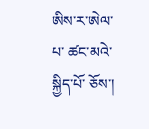ཨིས་ར་ཨེལ་པ་ ཚང་མའེ་ སྐྱིད་པོ་ ཅོས་།